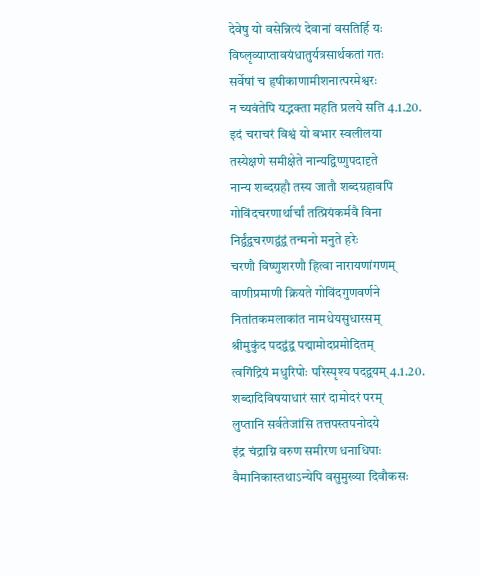देवेषु यो वसेन्नित्यं देवानां वसतिर्हि यः
विष्लृव्याप्तावयंधातुर्यत्रसार्थकतां गतः
सर्वेषां च हृषीकाणामीशनात्परमेश्वरः
न च्यवंतेपि यद्भक्ता महति प्रलये सति 4.1.20.
इदं चराचरं विश्वं यो बभार स्वलीलया
तस्येक्षणे समीक्षेते नान्यद्विप्णुपदादृते
नान्य शब्दग्रहौ तस्य जातौ शब्दग्रहावपि
गोविंदचरणार्थार्चां तत्प्रियंकर्मवै विना
निर्द्वंद्वचरणद्वंद्वं तन्मनो मनुते हरेः
चरणौ विष्णुशरणौ हित्वा नारायणांगणम्
वाणीप्रमाणी क्रियते गोविंदगुणवर्णने
नितांतकमलाकांत नामधेयसुधारसम्
श्रीमुकुंद पदद्वंद्व पद्मामोदप्रमोदितम्
त्वगिंद्रियं मधुरिपोः परिस्पृश्य पदद्वयम् 4.1.20.
शब्दादिविषयाधारं सारं दामोदरं परम्
लुप्तानि सर्वतेजांसि तत्तपस्तपनोदये
इंद्र चंद्राग्नि वरुण समीरण धनाधिपाः
वैमानिकास्तथाऽन्येपि वसुमुख्या दिवौकसः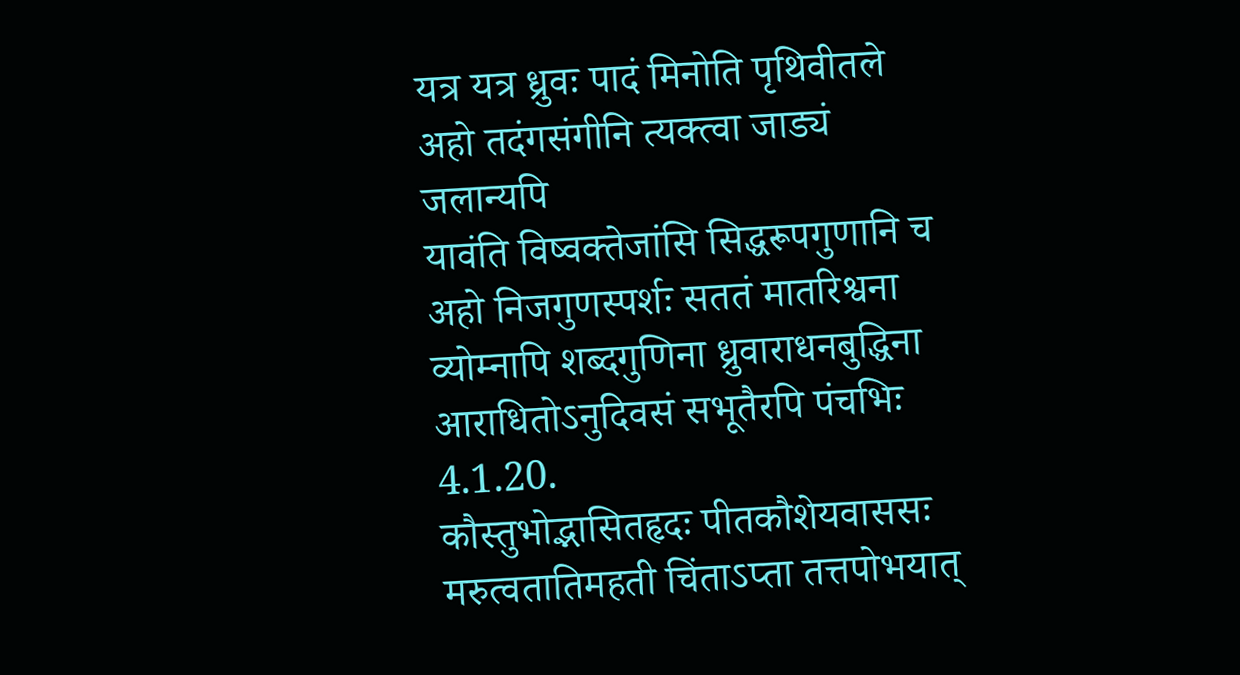यत्र यत्र ध्रुवः पादं मिनोति पृथिवीतले
अहो तदंगसंगीनि त्यक्त्वा जाड्यं जलान्यपि
यावंति विष्वक्तेजांसि सिद्धरूपगुणानि च
अहो निजगुणस्पर्शः सततं मातरिश्वना
व्योम्नापि शब्दगुणिना ध्रुवाराधनबुद्धिना
आराधितोऽनुदिवसं सभूतैरपि पंचभिः 4.1.20.
कौस्तुभोद्भासितहृदः पीतकौशेयवाससः
मरुत्वतातिमहती चिंताऽप्ता तत्तपोभयात्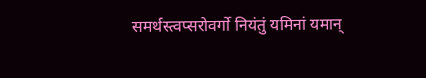समर्थस्त्वप्सरोवर्गो नियंतुं यमिनां यमान्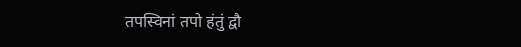तपस्विनां तपो हंतुं द्वौ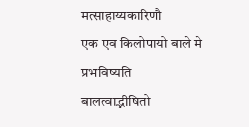मत्साहाय्यकारिणौ
एक एव किलोपायो बाले मे प्रभविष्यति
बालत्वाद्भीषितो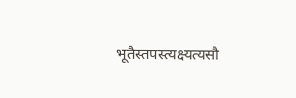भूतैस्तपस्त्यक्ष्यत्यसौ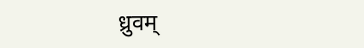ध्रुवम्